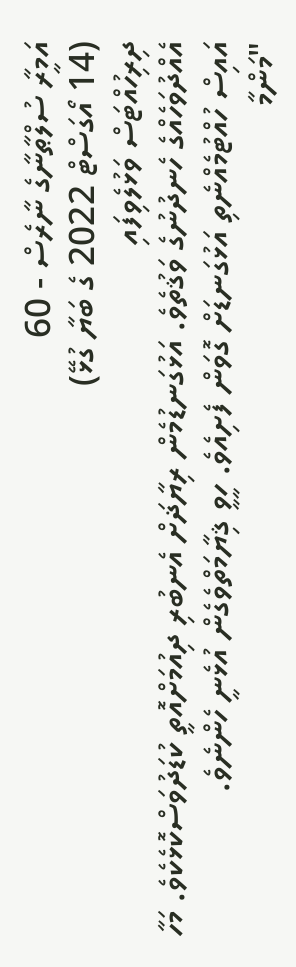އަމީރާ ސުލްޠާނާގެ ނާރެސް - 60
(14 އޯގަސްޓް 2022 ގެ ބަޔާ ގުޅޭ)
ދިރިހުއްޓަސް ވަޅުލެވިފައި
އެއްދުވަހެއްގެ ހެނދުނުގެ ވަޤުތެވެ. އަޅުގަނޑުމެން ރިޔާޛަށް އެނބުރި ދިއުމަށްއޮތީ ކުޑަދުވަސްކޮޅެކެވެ. މަހާ އައިސް ހުއްޓުމެއްނެތި އަޅުގަނޑަށް ގޮވަން ފެށިއެވެ. ހީވީ ޤިޔާމަތްވެގެން އުޅެނީ ހެންނެވެ.
"މަންމާ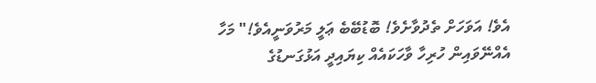އެވެ! އަވަހަށް ތެދުވާށެވެ! ބޮޑުބޭބެ ޢަލީ މަރުވަނީއެވެ!" މަހާ އެއްނޭވައިން ހުރިހާ ވާހަކައެއް ކިޔައިދީ އަޅުގަނޑުގެ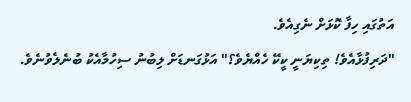އަތުގައި ހިފާ ކޮޅަށް ނެގިއެވެ.
"ދަރިފުޅާއެވެ! ތިކިޔަނީ ކީކޭ ހެއްޔެވެ؟" އަޅުގަނޑަށް ލިބުނު ސިހުމާއެކު ބުނެލެވުނެވެ.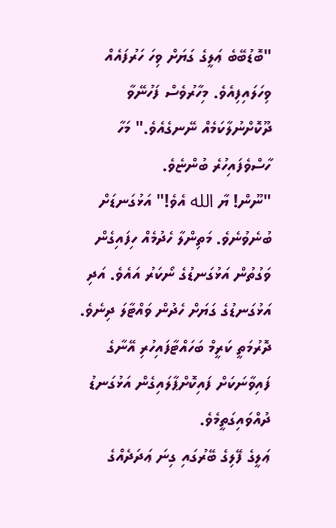"ބޮޑުބޭބެ ޢަލީގެ ގަޔަށް ވިހަ ހަރުފައެއް ވިހަލައިފިއެވެ. މިހާރުވެސް ފަހުނޭވާ ދޫކޮށްނުލާކަމެއް ނޭނގެއެވެ." މަހާ ހާސްވެފައިހުރެ ބުންޏެވެ.
"ނޫން! ޔާ الله އެވެ!" އަޅުގަނޑަށް ބުނެވުނެވެ. މަތިންލާ ހެދުމެއް ހިފައިގެން ވަގުތުން އަޅުގަނޑުގެ ނޯކަރު އައެވެ. އަދި އަޅުގަނޑުގެ ގަޔަށް ހެދުން ވައްޓާލަ ދިނެވެ. ދޮރުމަތީ ކަރީމް ބަހައްޓާފައިހުރި އޭނާގެ ފައިވާނަކަށް ފައިކޮށްޕާލައިގެން އަޅުގަނޑު ދުއްވައިގަތީމެވެ.
ޢަލީގެ ފޭލިގެ ބޭރުގައި ގިނަ ޢަދަދެއްގެ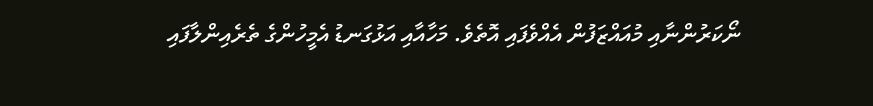ނޯކަރުންނާއި މުއައްޒަފުން އެއްވެފައި އޮތެވެ. މަހާއާއި އަޅުގަނޑު އެމީހުންގެ ތެރެއިންލާފައި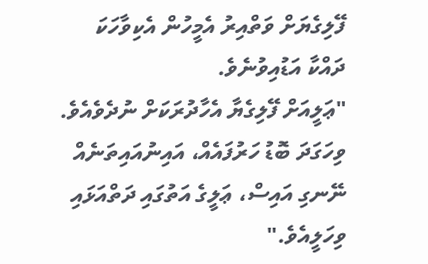ފޭލިގެޔަށް ވަތްއިރު އެމީހުން އެކިވާހަކަ ދައްކާ އަޑުއިވުނެވެ.
"ޢަލީއަށް ފޭލިގެޔާ އެހާދުރަކަށް ނުދެވެއެވެ. ވިހަގަދަ ބޮޑު ހަރުފައެއް، އައިނުއައިތަނެއް ނޭނގި އައިސް، ޢަލީގެ އަތުގައި ދަތްއަޅައި ވިހަލީއެވެ."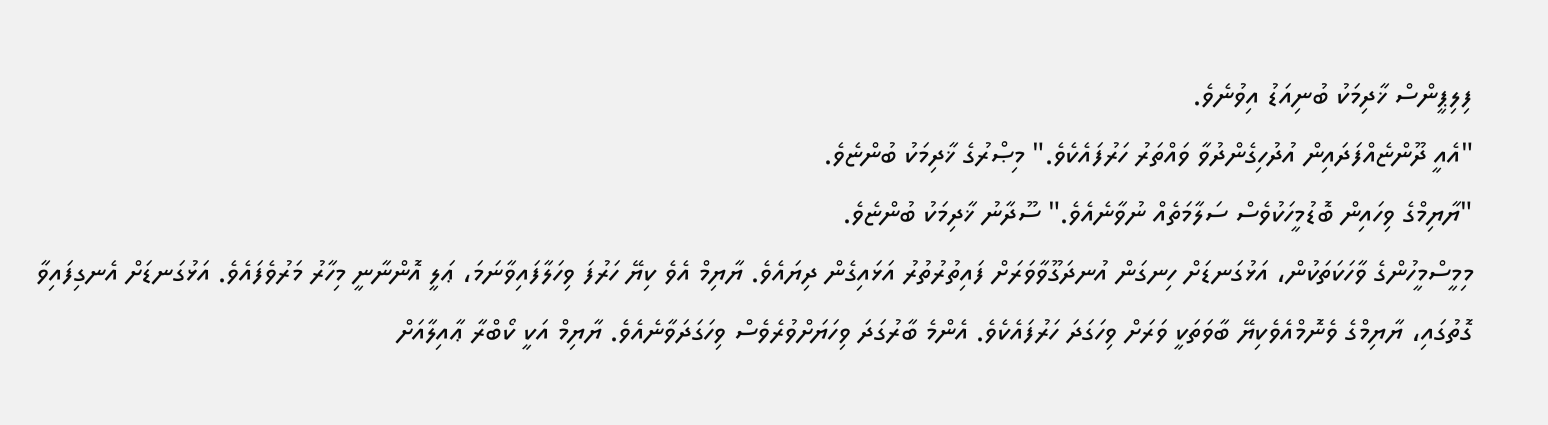ފިލިޕީންސް ޚާދިމަކު ބުނިއަޑު އިވުނެވެ.
"އެއީ ދޫންޏެއްފަދައިން އުދުހިގެންދުވާ ވައްތަރު ހަރުފައެކެވެ." މިޞްރުގެ ޚާދިމަކު ބުންޏެވެ.
"ޔާޔިމްގެ ވިހައިން ބޮޑުމީހަކުވެސް ސަލާމަތެއް ނުވާނެއެވެ." ސޫދާނު ޚާދިމަކު ބުންޏެވެ.
މިމީސްމީހުންގެ ވާހަކަތަކުން، އަޅުގަނޑަށް ހިނގަން އުނދަގޫވާވަރަށް ފައިތުރުތުރު އަޅައިގެން ދިޔައެވެ. ޔާޔިމް އެވެ ކިޔޭ ހަރުފަ ވިހަލާފައިވާނަމަ، ޢަލީ އޮންނާނީ މިހާރު މަރުވެފައެވެ. އަޅުގަނޑަށް އެނގިފައިވާ ގޮތުގައި، ޔާޔިމްގެ ވެނޮމްއެވެކިޔޭ ބާވަތަކީ ވަރަށް ވިހަގަދަ ހަރުފައެކެވެ. އެންމެ ބާރުގަދަ ވިހަޔަށްވުރެވެސް ވިހަގަދަވާނެއެވެ. ޔާޔިމް އަކީ ކޯބްރާ ޢާއިލާއަށް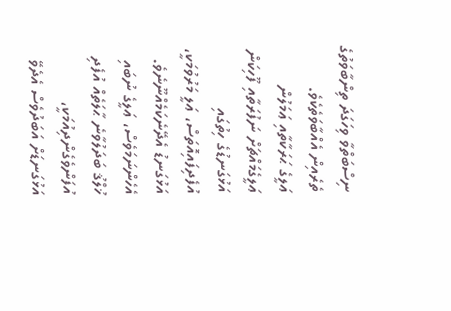ނިސްބަތްވާ ވިހަގަދަ ތިންބާވަތުގެ ތެރެއިން އެއްބާވަތެކެވެ.
ޢަލީގެ ޙަރަކާތާއި ޢަމަލުން ޢަލީގެމައްޗަށް ނަފުރަތާއި ފޫހިކަން އަޅުގަނޑުގެ ހިތުގައި އުފެދިފައިއޮތަސް، ޢަލީ މަރުވުމަކީ، އަޅުގަނޑު އެދޭނެކަމެއްނޫނެވެ. އެހެންނަމަވެސް، ޢަލީގެ ނުބައި ޚުލްޤު ބަދަލުވާނެ ޙާލަތެއް އުފެދި އުފަންވެގެންދިއުމަކީ، އަޅުގަނޑަށް އަބަދުވެސް އެދެވޭ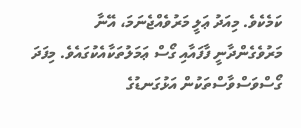ކަމެކެވެ. މިއަދު ޢަލީ މަރުވެއްޖެނަމަ، އޭނާ މަރުވެގެންދާނީ ފާފައާއި ގޯސް ޢަމަލުތަކާއެކުގައެވެ. މިފަދަ ގޯސްވަސްވާސްތަކުން އަޅުގަނޑުގެ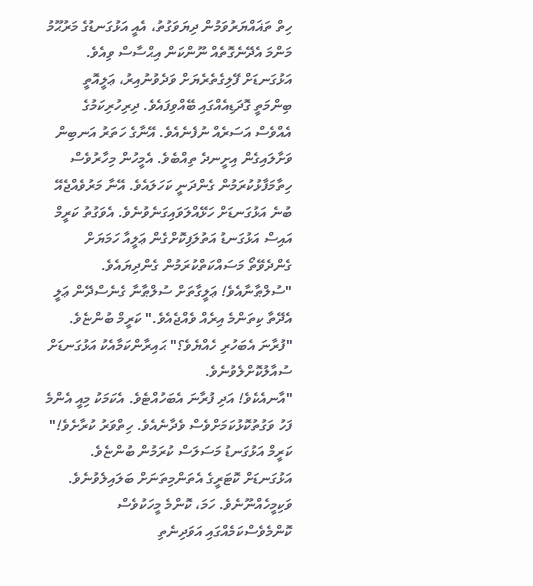ހިތް ތަޣައްޔަރުވަމުން ދިޔަވަގުތު، އެއީ އަޅުގަނޑުގެ މަރުޙޫމު މަންމަ އެދޭނެގޮތެއް ނޫންކަން އިޙްސާސް ވިއެވެ.
އަޅުގަނޑަށް ފޭލިގެތެރެޔަށް ވަދެވުނުއިރު، ޢަލީއޮތީ ބިންމަތީ ގޮދަޑިއެއްގައި ބޭއްވިފައެވެ. ދިރިހުރިކަމުގެ އެއްވެސް އަސަރެއް ނުފެނެއެވެ. އޭނާގެ ހަތަރު އަނބިން ވަށާލައިގެން އިށީނދެ ތިއްބެވެ. އެމީހުން މިހާރުވެސް ހިތާމަފާޅުކުރަމުން ގެންދަނީ ކަހަލައެވެ. އޭނާ މަރުވެއްޖެއޭ ބުނެ އަޅުގަނޑަށް ހަޅޭއްލަވައިގަނެވުނެވެ. އެވަގުތު ކަރީމް އައިސް އަޅުގަނޑު އަތުލަފިކޮށްގެން ޢަލީއާ ހަމަޔަށް ގެންދެވޭތޯ މަސައްކަތްކުރަމުން ގެންދިޔައެވެ.
"ސުލްޠާނާއެވެ! ޢަލީގާތަށް ސުލްޠާނާ ގެނެސްދޭން ޢަލީ އެދޭތާ ކިތަންމެ އިރެއް ވެއްޖެއެވެ." ކަރީމް ބުންޏެވެ.
"ފުރާނަ އެބަހުރި ހެއްޔެވެ؟" ޙައިރާންކަމާއެކު އަޅުގަނޑަށް ސުއާލުކޮށްލެވުނެވެ.
"އާނއެކެވެ! އަދި ފުރާނަ އެބަހުއްޓެވެ. އެކަމަކު މިއީ އެންމެ ފަހު ވަގުތުކޮޅުކަމަށްވެސް ވެދާނެއެވެ. ހިތްވަރު ކުރާށެވެ!" ކަރީމް އަޅުގަނޑު މަސަލަސް ކުރަމުން ބުންޏެވެ. އަޅުގަނޑަށް ކޮޓަރީގެ އެތަންމިތަނަށް ބަލައިލެވުނެވެ. ވަކިމީހެއްނޫނެވެ. ހަމަ، ކޮންމެ މީހަކުވެސް ކޮންމެވެސްކަމެއްގައި އަވަދިނެތި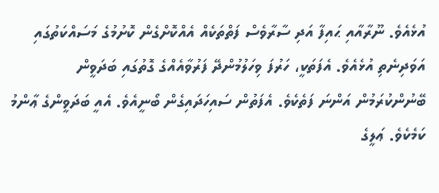އުޅެއެވެ. ނޫރާއާއި ޙައިފާ އަދި ސާރާވެސް ފަތްތަކެއް އެއްކޮށްގެން ކޮށުމުގެ މަސައްކަތުގައި އަވަދިނެތި އުޅެއެވެ. އެފަތަކީ، ހަރުފަ ވިހަލުމުންދޭ ފަރުވާއެއްގެ ގޮތުގައި ބަދަވީން ބޭނުންކުރަމުން އަންނަ ފަތެކެވެ. އެފަތުން ސައިހަދައިގެން ބޯނީއެވެ. އެއީ ބަދަވީންގެ ޢާންމު ކަމެކެވެ. ޢަލީގެ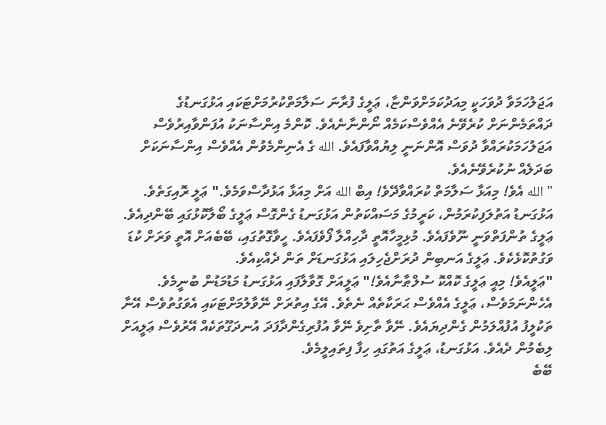އަޖަލުހަމަވާ ދުވަހަކީ މިއަދުކަމަށްވަންޏާ، ޢަލީގެ ފުރާނަ ސަލާމަތްކުރުމަށްޓަކައި އަޅުގަނޑުގެ ދައްތަމެންނަށް ކުރެވޭނެ އެއްވެސްކަމެއް ނޯންނާނެއެވެ. ކޮންމެ އިންސާނަކު އުފަންވާއިރުވެސް އަޖަލުހަމަކުރައްވާ ދުވަސް އޮންނަނީ ލިޔުއްވާފައެވެ. الله ގެ އެނިންމެވުން އެއްވެސް އިންސާނަކަށް ބަދަލެއް ނުކުރެވޭނެއެވެ.
"الله އެވެ! މިއަޅާ ސަލާމަތް ކުރައްވާދޭވެ! އިބް الله އަށް މިއަޅާ އަޅުދާސްވަމެވެ." ޢަލީ ރޮއިގަތެވެ.
އަޅުގަނޑު އަތުލަފިކުރަމުން، ކަރީމުގެ މަސައްކަތުން އަޅުގަނޑު ގެންގޮސް ޢަލީގެ ބޯލާކޮޅުގައި ބޭންދިއެވެ. ޢަލީގެ ތުންފަތްވަނީ ނޫވެފައެވެ. މުޅިމީހާއޮތީ ދާހިއްލާ ފޯވެފައެވެ. ހީވާގޮތުގައި، ބޭބެއަށް އޮތީ ވަރަށް ކުޑަ ވަގުތުކޮޅެކެވެ. ޢަލީގެ އަނބިން ދުރަށްޖެހިލައި އަޅުގަނޑަށް ތަން ދެއްކިއެވެ.
"ޢަލީއެވެ! މިއީ ޢަލީގެ ކޮއްކޮ ސުލްޠާނާއެވެ!" ޢަލީއަށް ގޮވާލާފައި އަޅުގަނޑު މަޑުމަޑުން ބުނީމެވެ. އެހެންނަމަވެސް، ޢަލީގެ އެއްވެސް ޙަރަކާތެއް ނެތެވެ. އޭގެ އިތުރަށް ނޭވާލުމަށްޓަކައި އެވަގުތުވެސް އޭނާ ތަކުލީފު އުފުއްލަމުން ގެންދިޔައެވެ. ނޭވާ ތާށިވެ ނޭވާ އުފުރިގެންދާފަދަ އުނދަގޫތަކެއް އޭރުވެސް ޢަލީއަށް ލިބެމުން ދެއެވެ. އަޅުގަނޑު، ޢަލީގެ އަތުގައި ހިފާ ފިތައިލީމެވެ.
ބޭބެ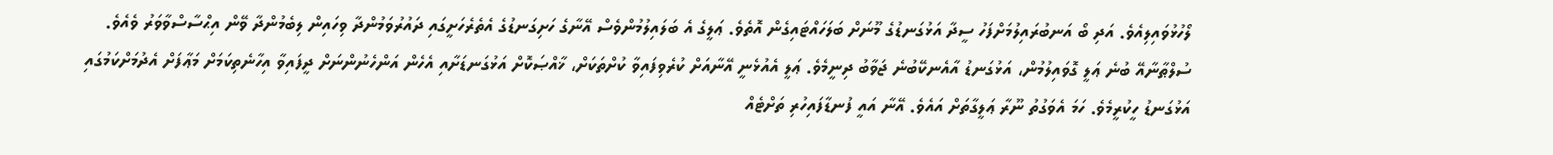ލޯހުޅުވައިލިއެވެ. އަދި ބޯ އަނބުރައިލުމަށްފަހު ސީދާ އަޅުގަނޑުގެ މޫނަށް ބަލަހައްޓައިގެން އޮތެވެ. ޢަލީގެ އެ ބަލައިލުމުންވެސް އޭނާގެ ހަށިގަނޑުގެ އެތެރެހަށީގައި ދައުރުވަމުންދާ ވިހައިން ލިބެމުންދާ ވޭން އިޙްސާސްވާވަރު ވެއެވެ. ސުލްޠާނާއޭ ބުނެ ޢަލީ ގޮވައިލުމުން، އަޅުގަނޑު އާއެނކޭބުނެ ޖަވާބު ދިނީމެވެ. ޢަލީ އެއުޅެނީ އޭނާއަށް ކުރެވިފައިވާ ކުށްތަކަށް، ޚާއްޞަކޮށް އަޅުގަނޑަށާއި އެހެން އަންހެނުންނަށް ދީފައިވާ އިހާނެތިކަމަށް މަޢާފަށް އެދުމަށްކަމުގައި އަޅުގަނޑު ހީކުރީމެވެ. ހަމަ އެވަގުތު ނޫރާ ޢަލީގާތަށް އައެވެ. އޭނާ އައީ ފުނޑާފައިހުރި ތަށްޓެއް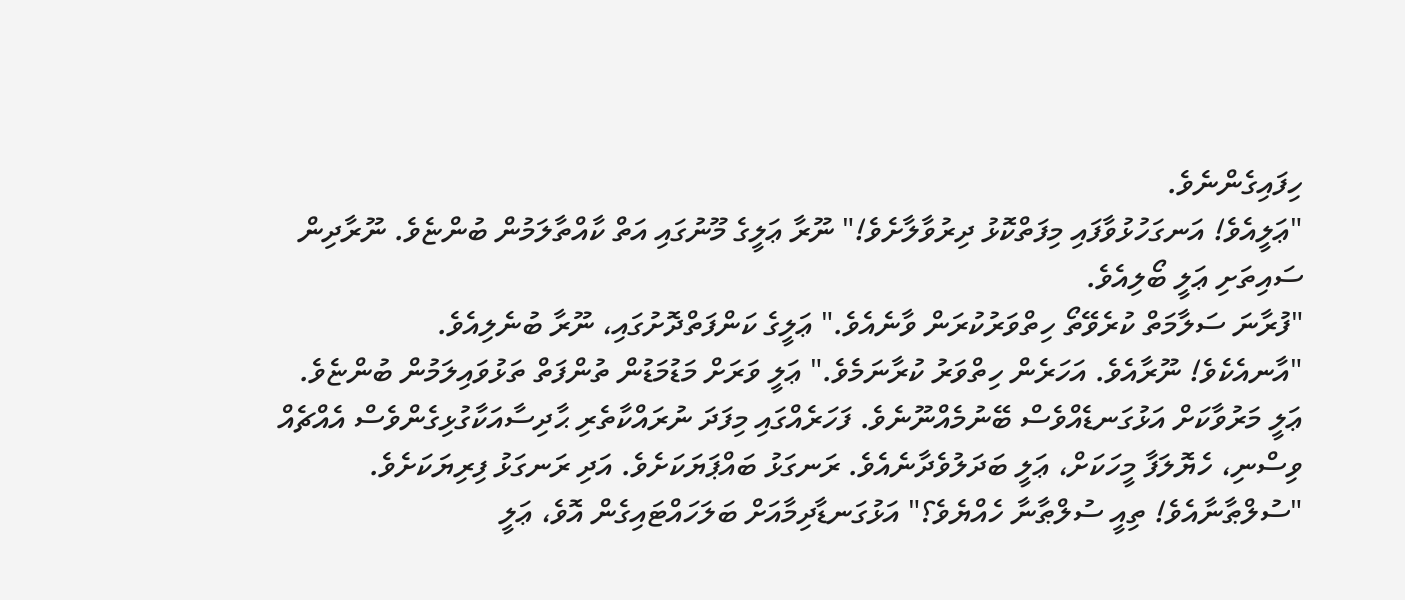ހިފައިގެންނެވެ.
"ޢަލީއެވެ! އަނގަހުޅުވާފައި މިފަތްކޮޅު ދިރުވާލާށެވެ!" ނޫރާ ޢަލީގެ މޫނުގައި އަތް ކާއްތާލަމުން ބުންޏެވެ. ނޫރާދިން ސައިތަށި ޢަލީ ބޯލިއެވެ.
"ފުރާނަ ސަލާމަތް ކުރެވޭތޯ ހިތްވަރުކުރަން ވާނެއެވެ." ޢަލީގެ ކަންފަތްދޮށުގައި، ނޫރާ ބުނެލިއެވެ.
"އާނއެކެވެ! ނޫރާއެވެ. އަހަރެން ހިތްވަރު ކުރާނަމެވެ." ޢަލީ ވަރަށް މަޑުމަޑުން ތުންފަތް ތަޅުވައިލަމުން ބުންޏެވެ.
ޢަލީ މަރުވާކަށް އަޅުގަނޑެއްވެސް ބޭނުމެއްނޫނެވެ. ފަހަރެއްގައި މިފަދަ ނުރައްކާތެރި ޙާދިސާއަކާގުޅިގެންވެސް އެއްޗެއް ވިސްނި، ހެޔޮލަފާ މީހަކަށް، ޢަލީ ބަދަލުވެދާނެއެވެ. ރަނގަޅު ބައްޕަޔަކަށެވެ. އަދި ރަނގަޅު ފިރިޔަކަށެވެ.
"ސުލްޠާނާއެވެ! ތިއީ ސުލްޠާނާ ހެއްޔެވެ؟" އަޅުގަނޑާދިމާއަށް ބަލަހައްޓައިގެން އޮވެ، ޢަލީ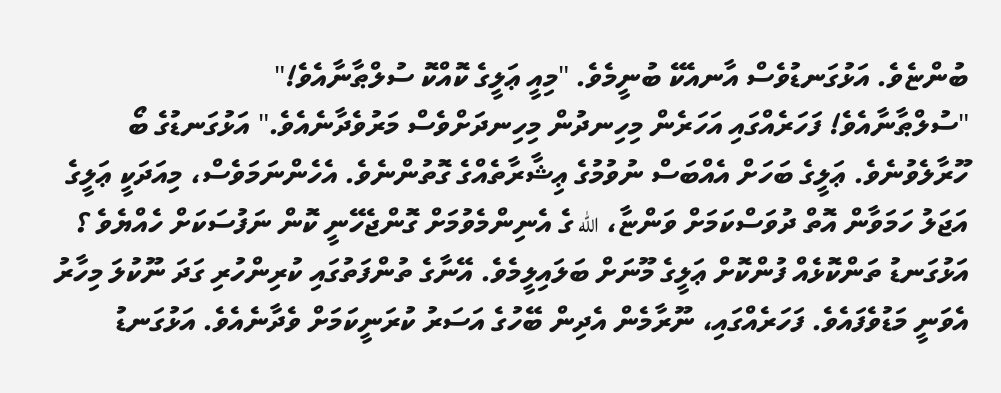ބުންޏެވެ. އަޅުގަނޑުވެސް އާނއެކޭ ބުނީމެވެ. "މިއީ ޢަލީގެ ކޮއްކޮ ސުލްޠާނާއެވެ!"
"ސުލްޠާނާއެވެ! ފަހަރެއްގައި އަހަރެން މިހިނދުން މިހިނދަށްވެސް މަރުވެދާނެއެވެ." އަޅުގަނޑުގެ ބޯ ހޫރާލެވުނެވެ. ޢަލީގެ ބަހަށް އެއްބަސް ނުވުމުގެ ޢިޝާރާތެއްގެ ގޮތުންނެވެ. އެހެންނަމަވެސް، މިއަދަކީ ޢަލީގެ އަޖަލު ހަމަވާން އޮތް ދުވަސްކަމަށް ވަންޏާ، الله ގެ އެނިންމެވުމަށް ގޮންޖެހޭނީ ކޮން ނަފުސަކަށް ހެއްޔެވެ ؟ އަޅުގަނޑު ތަންކޮޅެއް ފުންކޮށް ޢަލީގެ މޫނަށް ބަލައިލީމެވެ. އޭނާގެ ތުންފަތުގައި ކުރިންހުރި ގަދަ ނޫކުލަ މިހާރު އެވަނީ މަޑުވެފައެވެ. ފަހަރެއްގައި، ނޫރާމެން އެދިން ބޭހުގެ އަސަރު ކުރަނީކަމަށް ވެދާނެއެވެ. އަޅުގަނޑު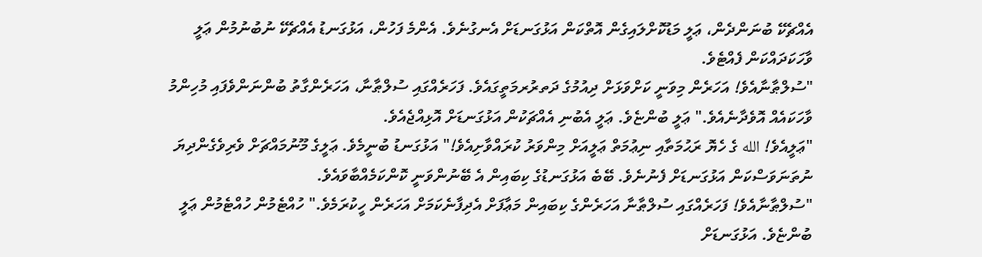އެއްޗެކޭ ބުނަންދެން، ޢަލީ މަޑުކޮށްލައިގެން އޮތްކަން އަޅުގަނޑަށް އެނގުނެވެ. އެންމެ ފަހުން، އަޅުގަނޑު އެއްޗެކޭ ނުބުނުމުން ޢަލީ ވާހަކަދައްކަން ފެއްޓެވެ.
"ސުލްޠާނާއެވެ! އަހަރެން މިވަނީ ކަށްވަޅަށް ދިއުމުގެ ދަތރުރމަތީގައެވެ. ފަހަރެއްގައި ސުލްޠާނާ، އަހަރެންގާތު ބުންނަންވެފައި މުހިންމު ވާހަކައެއް އޮވެދާނެއެވެ." ޢަލީ ބުންޏެވެ. ޢަލީ އެބުނި އެއްޗަކުން އަޅުގަނޑަށް އޮޅިއްޖެއެވެ.
"ޢަލީއެވެ! الله ގެ ހެޔޮ ރަޙުމަތާއި ނިޢުމަތް ޢަލީއަށް މިންވަރު ކުރައްވާށިއެވެ!" އަޅުގަނޑު ބުނީމެވެ. ޢަލީގެ މޫނުމައްޗަށް ވެރިވެގެންދިޔަ ނުތަނަވަސްކަން އަޅުގަނޑަށް ފެނުނެވެ. ބޭބެ އަޅުގަނޑުގެ ކިބައިން އެ ބޭނުންވަނީ ކޮންކަމެއްބާވައެވެ.
"ސުލްޠާނާއެވެ! ފަހަރެއްގައި ސުލްޠާނާ އަހަރެންގެ ކިބައިން މަޢާފަށް އެދިފާނެކަމަށް އަހަރެން ހީކުރަމެވެ." ހުއްޓެމުން ހުއްޓެމުން ޢަލީ ބުންޏެވެ. އަޅުގަނޑަށް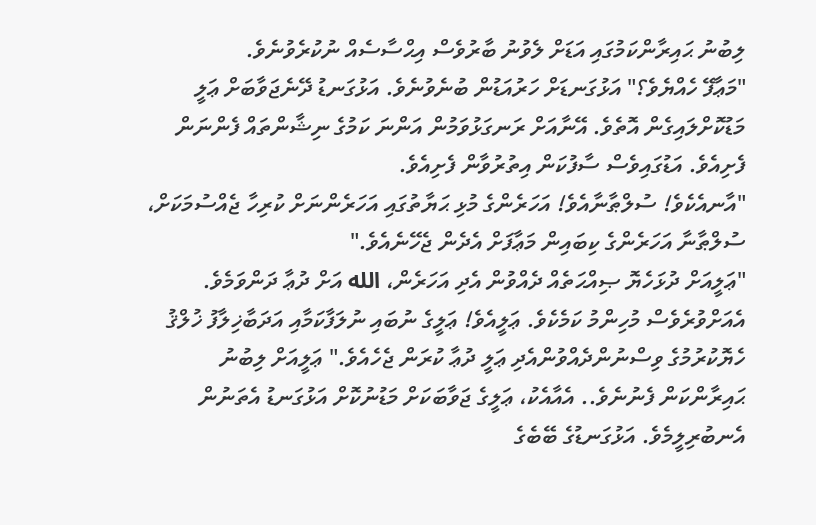ލިބުނު ޙައިރާންކަމުގައި އަޑަށް ލެވުނު ބާރުވެސް އިޙްސާސެއް ނުކުރެވުނެވެ.
"މަޢާފޭ ހެއްޔެވެ؟" އަޅުގަނޑަށް ހަރުއަޑުން ބުނެވުނެވެ. އަޅުގަނޑު ދޭނެޖަވާބަށް ޢަލީ މަޑުކޮށްލައިގެން އޮތެވެ. އޭނާއަށް ރަނގަޅުވަމުން އަންނަ ކަމުގެ ނިޝާންތައް ފެންނަން ފެށިއެވެ. އަޑުގައިވެސް ސާފުކަން އިތުރުވާން ފެށިއެވެ.
"އާނއެކެވެ! ސުލްޠާނާއެވެ! އަހަރެންގެ މުޅި ޙަޔާތުގައި އަހަރެންނަށް ކުރިހާ ޖެއްސުމަކަށް، ސުލްޠާނާ އަހަރެންގެ ކިބައިން މަޢާފަށް އެދެން ޖެހޭނެއެވެ."
"ޢަލީއަށް ދުޅަހެޔޮ ޞިއްޙަތެއް ދެއްވުން އެދި އަހަރެން، الله އަށް ދުޢާ ދަންވަމެވެ. އެއަށްވުރެވެސް މުހިންމު ކަމެކެވެ. ޢަލީއެވެ! ޢަލީގެ ނުބައި ނުލަފާކަމާއި އަދަބާޚިލާފު ޚުލްޤު ހެޔޮކުރުމުގެ ވިސްނުންދެއްވުންއެދި ޢަލީ ދުޢާ ކުރަން ޖެހެއެވެ." ޢަލީއަށް ލިބުނު ޙައިރާންކަން ފެނުނެވެ.. އެއާއެކު، ޢަލީގެ ޖަވާބަކަށް މަޑުނުކޮށް އަޅުގަނޑު އެތަނުން އެނބުރިލީމެވެ. އަޅުގަނޑުގެ ބޭބެގެ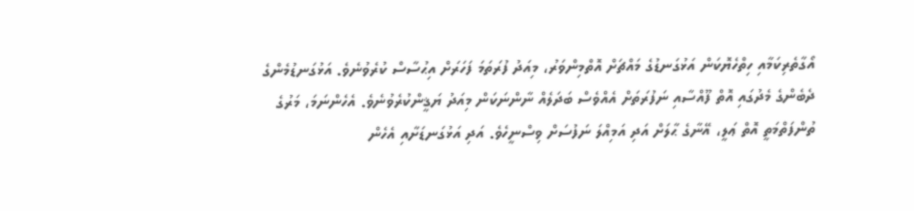އޯގާތެރިކަމާއި ހިތްހެޔޮކަން އަޅުގަނޑުގެ މައްޗަށް އޮތްމިންވަރު، މިއަދު ފުރަތަމަ ފަހަރަށް އިޙުސާސް ކުރެވުނެވެ. އަޅުގަނޑުމެންގެ ދެބެންގެ މެދުގައި އޮތް ފޫއްސާއި ނަފުރަތަށް އެއްވެސް ބަދަލެއް ނާންނަކަން މިއަދު ޔަޤީންކުރެވުނެވެ. އެހެންނަމަ، މަރުގެ ތުންފަތްމަތީ އޮތް ޢަލީ، އޭނާގެ ޙާލަށް އަދި އަމިއްލަ ނަފުސަށް ވިސްނީހެވެ. އަދި އަޅުގަނޑަށާއި އެހެން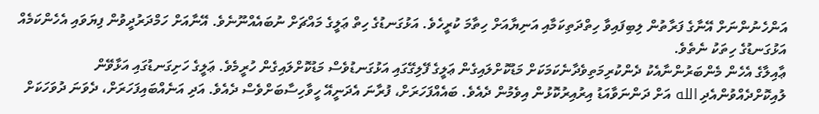އަންހެނުންނަށް އޭނާގެ ފަރާތުން ލިބިފައިވާ ހިތްދަތިކަމާއި އަނިޔާއަށް ހިތާމަ ކުރީހެވެ. އަޅުގަނޑުގެ ހިތް ޢަލީގެ މައްޗަށް ނުބައެއްނޫނެވެ. އޭނާއަށް ހަމްދަރުދީވުން ފިޔަވައި އެހެންކަމެއް އަޅުގަނޑުގެ ހިތަކު ނެތެވެ.
ޢާއިލާގެ އެހެން މެންބަރުންނާއެކު ދެންކުރިމަތިވެދާނެކަމަކަށް މަޑުކޮށްލައިގެން ޢަލީގެ ފޭލިގޭގައި އަޅުގަނޑުވެސް މަޑުކޮށްލައިގެން ހުރީމެވެ. ޢަލީގެ ހަށިގަނޑުގައި އަޅާވޭން ލުއިކޮށްދެއްވުންއެދި الله އަށް ދަންނަވާއަޑު އިރުއިރުކޮޅުން އިވެމުން ދެއެވެ. ބައެއްފަހަރަށް، ފުރާނަ އެދަނީއޭ ހީވާހިސާބަށްވެސް ދެއެވެ. އަދި އަނެއްބައިފަހަރަށް، ދެވަނަ ދުވަހަކަށް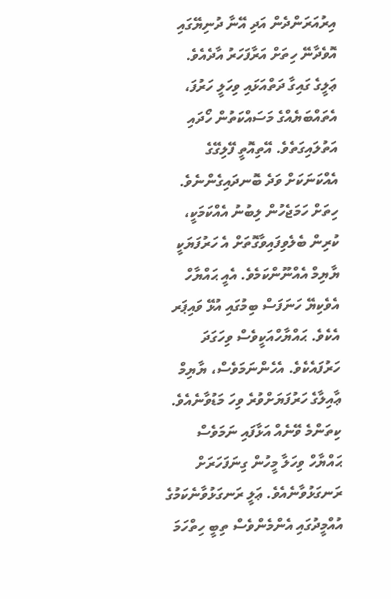އިރުއަރަންދެން އަދި އޭނާ ދުނިޔޭގައި އޮވެދާނޭ ހިތަށް އަރާފަހަރު އާދެއެވެ.
ޢަލީގެ ގައިގާ ދަތްއަޅައި ވިހަލީ ހަރުފަ، އެތައްބަޔެއްގެ މަސައްކަތުން ހޯދައި އަތުލައިގަތެވެ. އޭތިއޮތީ ފޭލިގޭގެ އެއްކަނަކަށް ވަދެ ބޮނދައިގެންނެވެ. ހިތަށް ހަމަޖެހުން ލިބުނު އެއްކަމަކީ، ކުރިން ބެލެވިފައިވާގޮތަށް އެ ހަރުފަޔަކީ ޔާޔިމް އެއްނޫންކަމެވެ. އެއީ ޙައްޔާހް އެވެކިޔޭ ހަނަފަސް ބިމުގައި އުޅޭ ވައިޕަރ އެކެވެ. ޙައްޔާހްއަކީވެސް ވިހަގަދަ ހަރުފައެކެވެ. އެހެންނަމަވެސް، ޔާޔިމް ޢާއިލާގެ ހަރުފަޔަށްވުރެ ވިހަ މަޑުވާނެއެވެ. ކިތަންމެ ވޭނެއް އަޅާފައި ނަމަވެސް ޙައްޔާހް ވިހަލާ މީހުން ގިނަފަހަރަށް ރަނގަޅުވާނެއެވެ. ޢަލީ ރަނގަޅުވާނެކަމުގެ އުއްމީދުގައި އެންމެންވެސް ތިބީ ހިތްހަމަ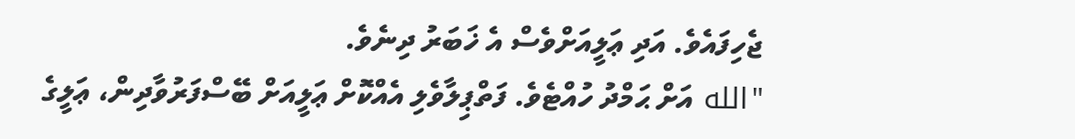ޖެހިފައެވެ. އަދި ޢަލީއަށްވެސް އެ ޚަބަރު ދިނެވެ.
"الله އަށް ޙަމްދު ހުއްޓެވެ. ފަތްޕިލާވެލި އެއްކޮށް ޢަލީއަށް ބޭސްފަރުވާދިން، ޢަލީގެ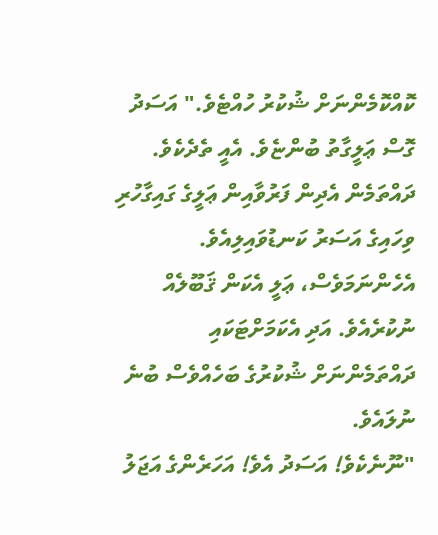ކޮއްކޮމެންނަށް ޝުކުރު ހުއްޓެވެ." އަސަދު ގޮސް ޢަލީގާތު ބުންޏެވެ. އެއީ ތެދެކެވެ. ދައްތަމެން އެދިން ފަރުވާއިން ޢަލީގެ ގައިގާހުރި ވިހައިގެ އަސަރު ކަނޑުވައިލިއެވެ. އެހެންނަމަވެސް، ޢަލީ އެކަން ޤަބޫލެއް ނުކުރެއެވެ. އަދި އެކަމަށްޓަކައި ދައްތަމެންނަށް ޝުކުރުގެ ބަހެއްވެސް ބުނެ ނުލައެވެ.
"ނޫނެކެވެ! އަސަދު އެވެ! އަހަރެންގެ އަޖަލު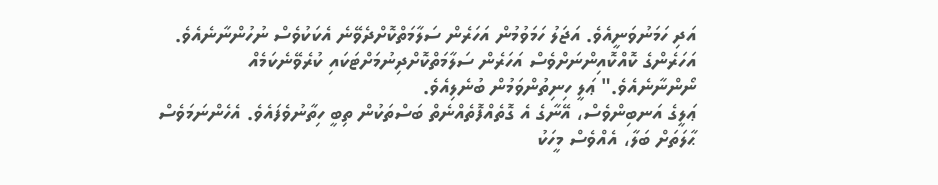އަދި ހަމަނުވަނީއެވެ. އަޖަލު ހަމަވުމުން އަހަރެން ސަލާމަތްކޮށްދެވޭނެ އެކަކުވެސް ނުހުންނާނެއެވެ. އަހަރެންގެ ކޮއްކޮއިންނަށްވެސް އަހަރެން ސަލާމަތްކޮށްދިނުމަށްޓަކައި ކުރެވޭނެކަމެއް ނޯންނާނެއެވެ." ޢަލީ ހިނިތުންވަމުން ބުނެލިއެވެ.
ޢަލީގެ އަނބިންވެސް، އޭނާގެ އެ ގޮތެއްފޮތެއްނެތް ބަސްތަކުން ތިބީ ހިތާނުވެފައެވެ. އެހެންނަމަވެސް ޙާލަތަށް ބަލާ، އެއްވެސް މީހަކު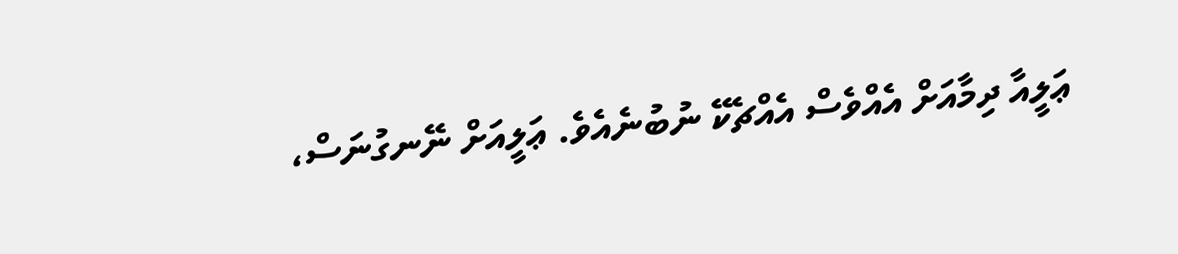ޢަލީއާ ދިމާއަށް އެއްވެސް އެއްޗެކޭ ނުބުނެއެވެ. ޢަލީއަށް ނޭނގުނަސް،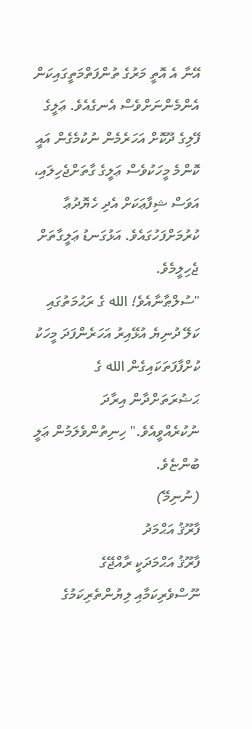އޭނާ އެ އޮތީ މަރުގެ ތުންފަތްމަތީގައިކަން އެންމެންނަށްވެސް އެނގެއެވެ. ޢަލީގެ ފޭލިގެ ދޫކޮށް އަހަރެމެން ނުކުމެގެން އައީ ކޮންމެ މީހަކުވެސް ޢަލީގެ ގާތަށްޖެހިލައި، އަވަސް ޝިފާޢަކަށް އެދި ހެޔޮދުޢާ ކުރުމަށްފަހުގައެވެ. އަޅުގަނޑު ޢަލީގާތަށް ޖެހިލީމެވެ.
"ސުލްޠާނާއެވެ! الله ގެ ރަޙުމަތުގައި ކަލޭ ދުނިޔެ އުޅޭއިރު އަހަރެންފަދަ މީހަކު ކުށްފާފަތަކައިގެން الله ގެ ޙަޟުރަތަށްދާން އިރާދަ ނުކުރެއްވީއެވެ." ހިނިތުންވެލަމުން ޢަލީ ބުންޏެވެ.
(ނުނިމޭ)
ފާރޫޤު އަޙްމަދު
ފާރޫޤު އަޙްމަދަކީ ރާއްޖޭގެ ނޫސްވެރިކަމާއި ލިޔުންތެރިކަމުގެ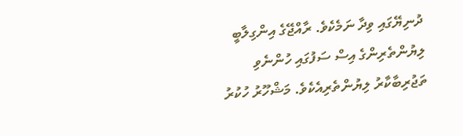ދުނިޔޭގައި ވިދާ ނަމެކެވެ. ރާއްޖޭގެ އިންގިލާބީ ލިޔުންތެރިންގެ އިސް ސަފުގައި ހުންނެވި ތަޖުރިބާކާރު ލިޔުންތެރިއެކެވެ. މަޝްހޫރު ހުކުރު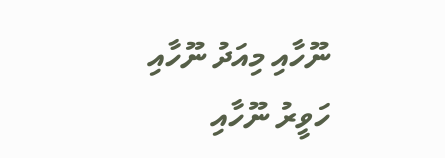ނޫހާއި މިއަދު ނޫހާއި ހަވީރު ނޫހާއި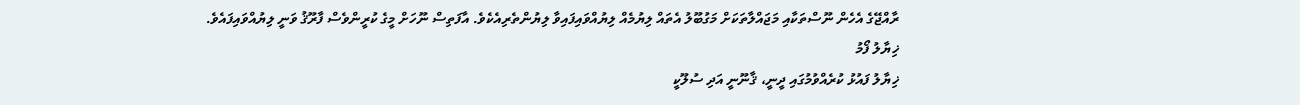ރާއްޖޭގެ އެހެން ނޫސްތަކާއި މަޖައްލާތަކަށް މަގުބޫލު އެތައް ލިޔުމެއް ލިޔުއްވައިފައިވާ ލިޔުންތެރިއެކެވެ. އާފަތިސް ނޫހަށް މީގެ ކުރީންވެސް ފާރޫޤު ވަނީ ލިޔުއްވައިފައެވެ.
ޚިޔާލު ފޯމު
ޚިޔާލު ފައުޅު ކުރެއްވުމުގައި ދީނީ، ޤާނޫނީ އަދި ސުލޫކީ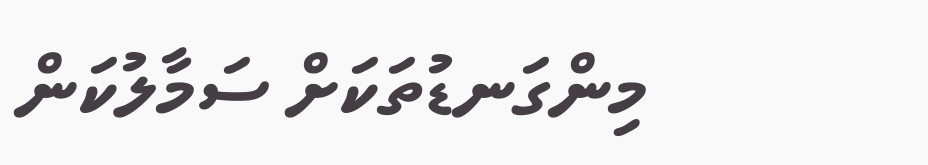މިންގަނޑުތަކަށް ސަމާލުކަން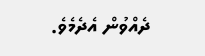ދެއްވުން އެދެމެވެ.